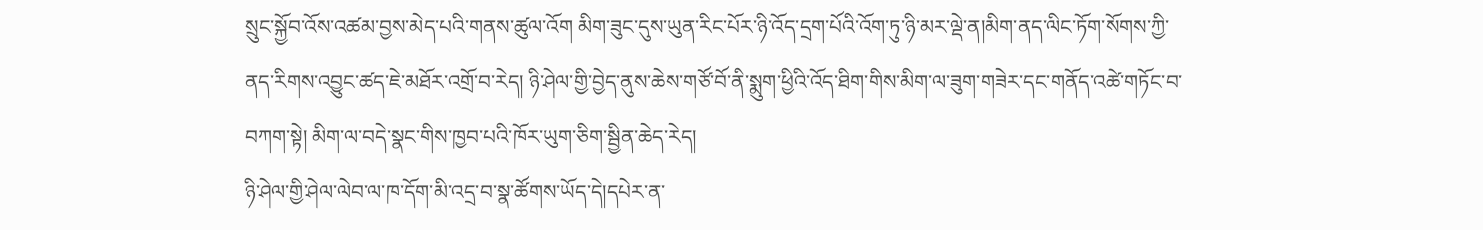སྲུང་སྐྱོབ་འོས་འཚམ་བྱས་མེད་པའི་གནས་ཚུལ་འོག མིག་ཟུང་དུས་ཡུན་རིང་པོར་ཉི་འོད་དྲག་པོའི་འོག་ཏུ་ཉི་མར་ལྡེ་ན།མིག་ནད་ལིང་ཏོག་སོགས་ཀྱི་ནད་རིགས་འབྱུང་ཚད་ཇེ་མཐོར་འགྲོ་བ་རེད། ཉི་ཤེལ་གྱི་བྱེད་ནུས་ཆེས་གཙོ་བོ་ནི་སྨུག་ཕྱིའི་འོད་ཐིག་གིས་མིག་ལ་ཟུག་གཟེར་དང་གནོད་འཚེ་གཏོང་བ་བཀག་སྟེ། མིག་ལ་བདེ་སྣང་གིས་ཁྱབ་པའི་ཁོར་ཡུག་ཅིག་སྦྱིན་ཆེད་རེད།
ཉི་ཤེལ་གྱི་ཤེལ་ལེབ་ལ་ཁ་དོག་མི་འདྲ་བ་སྣ་ཚོགས་ཡོད་དེ།དཔེར་ན་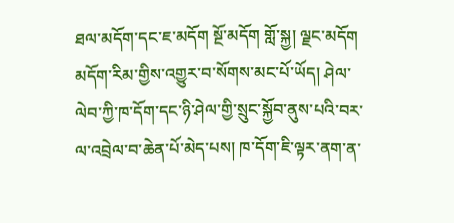ཐལ་མདོག་དང་ཇ་མདོག སྔོ་མདོག གློ་སྐྱ། ལྗང་མདོག མདོག་རིམ་གྱིས་འགྱུར་བ་སོགས་མང་པོ་ཡོད། ཤེལ་ལེབ་ཀྱི་ཁ་དོག་དང་ཉི་ཤེལ་གྱི་སྲུང་སྐྱོབ་ནུས་པའི་བར་ལ་འབྲེལ་བ་ཆེན་པོ་མེད་པས། ཁ་དོག་ཇི་ལྟར་ནག་ན་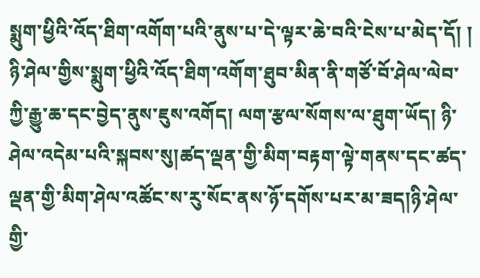སྨུག་ཕྱིའི་འོད་ཐིག་འགོག་པའི་ནུས་པ་དེ་ལྟར་ཆེ་བའི་ངེས་པ་མེད་དོ། །
ཉི་ཤེལ་གྱིས་སྨུག་ཕྱིའི་འོད་ཐིག་འགོག་ཐུབ་མིན་ནི་གཙོ་བོ་ཤེལ་ལེབ་ཀྱི་རྒྱུ་ཆ་དང་བྱེད་ནུས་ཇུས་འགོད། ལག་རྩལ་སོགས་ལ་ཐུག་ཡོད། ཉི་ཤེལ་འདེམ་པའི་སྐབས་སུ།ཚད་ལྡན་གྱི་མིག་བརྟག་ལྟེ་གནས་དང་ཚད་ལྡན་གྱི་མིག་ཤེལ་འཚོང་ས་རུ་སོང་ནས་ཉོ་དགོས་པར་མ་ཟད།ཉི་ཤེལ་གྱི་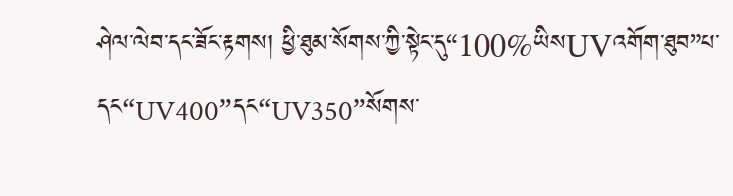ཤེལ་ལེབ་དང་ཟོང་རྟགས། ཕྱི་ཐུམ་སོགས་ཀྱི་སྟེང་དུ“100%ཡིསUVའགོག་ཐུབ”པ་དང“UV400”དང“UV350”སོགས་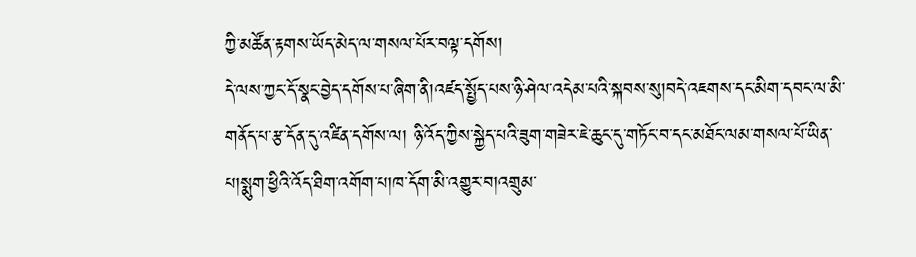ཀྱི་མཚོན་རྟགས་ཡོད་མེད་ལ་གསལ་པོར་བལྟ་དགོས།
དེ་ལས་ཀྱང་དོ་སྣང་བྱེད་དགོས་པ་ཞིག་ནི།འཛད་སྤྱོད་པས་ཉི་ཤེལ་འདེམ་པའི་སྐབས་སུ།བདེ་འཇགས་དང་མིག་དབང་ལ་མི་གནོད་པ་རྩ་དོན་དུ་འཛིན་དགོས་ལ། ཉི་འོད་ཀྱིས་སྐྱེད་པའི་ཟུག་གཟེར་ཇེ་ཆུང་དུ་གཏོང་བ་དང་མཐོང་ལམ་གསལ་པོ་ཡིན་པ།སྨུག་ཕྱིའི་འོད་ཐིག་འགོག་པ།ཁ་དོག་མི་འགྱུར་བ།འགྲུམ་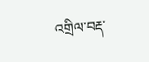འགྲིལ་བརྡ་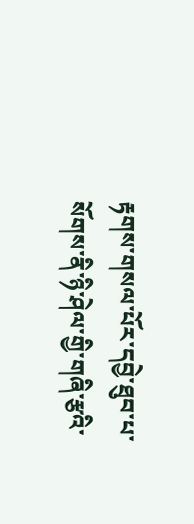རྟགས་གསལ་པོར་དབྱེ་ཐུབ་པ་སོགས་ནི་ཉི་ཤེལ་གྱི་གཞི་རྩའི་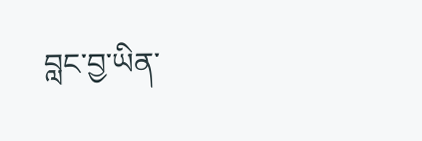བླང་བྱ་ཡིན་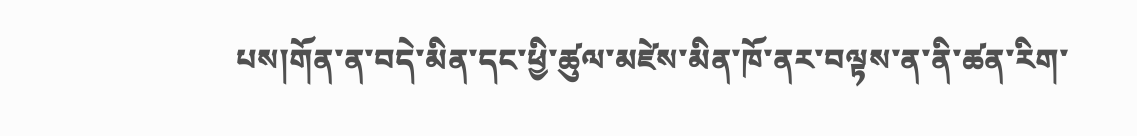པས།གོན་ན་བདེ་མིན་དང་ཕྱི་ཚུལ་མཛེས་མིན་ཁོ་ནར་བལྟས་ན་ནི་ཚན་རིག་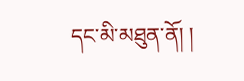དང་མི་མཐུན་ནོ། །